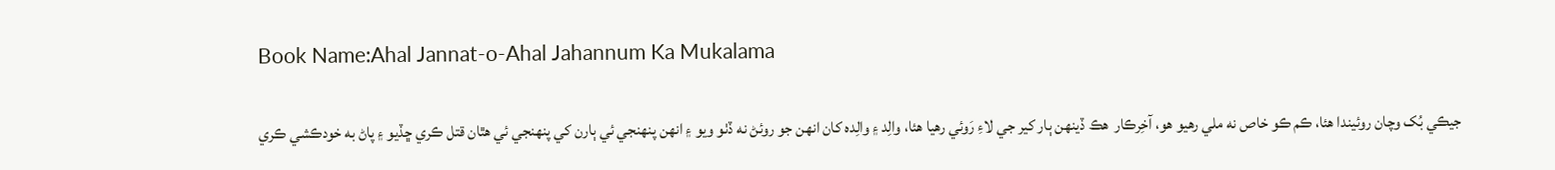Book Name:Ahal Jannat-o-Ahal Jahannum Ka Mukalama

جيڪي بُک وچان روئيندا هئا، ڪم ڪو خاص نه ملي رهيو هو، آخِرڪار  هڪ ڏينهن ٻار کير جي لاءِ رَوئي رهيا هئا، والِد ۽ والِده کان انهن جو روئڻ نه ڏٺو ويو ۽ انهن پنهنجي ئي ٻارن کي پنهنجي ئي هٿان قتل ڪري ڇڏيو ۽ پاڻ به خودڪشي ڪري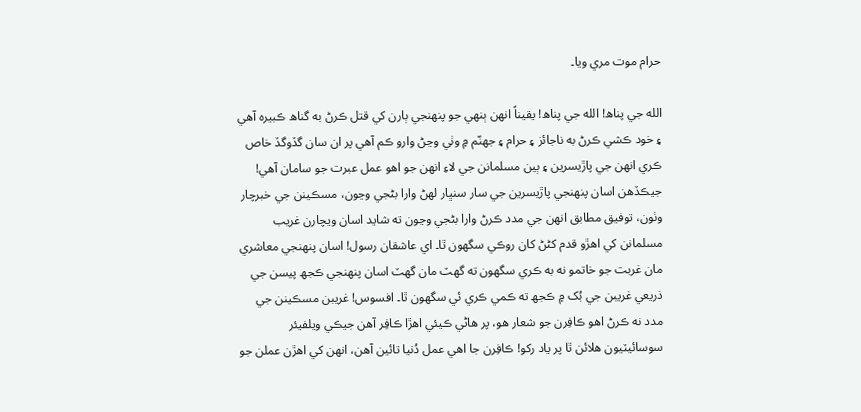حرام موت مري ويا۔

الله جي پناھ! الله جي پناھ! يقيناً انهن ٻنهي جو پنهنجي ٻارن کي قتل ڪرڻ به گناھ ڪبيره آهي ۽ خود ڪشي ڪرڻ به ناجائز ۽ حرام ۽ جهنّم ۾ وٺي وڃڻ وارو ڪم آهي پر ان سان گڏوگڏ خاص ڪري انهن جي پاڙيسرين ۽ ٻين مسلمانن جي لاءِ انهن جو اهو عمل عبرت جو سامان آهي! جيڪڏهن اسان پنهنجي پاڙيسرين جي سار سنڀار لهڻ وارا بڻجي وڃون، مسڪينن جي خبرچار وٺون، توفيق مطابق انهن جي مدد ڪرڻ وارا بڻجي وڃون ته شايد اسان ويچارن غريب مسلمانن کي اهڙو قدم کڻڻ کان روڪي سگھون ٿا۔ اي عاشقان رسول! اسان پنهنجي معاشري مان غربت جو خاتمو نه به ڪري سگھون ته گھٽ مان گھٽ اسان پنهنجي ڪجھ پيسن جي ذريعي غريبن جي بُک ۾ ڪجھ ته ڪمي ڪري ئي سگھون ٿا۔ افسوس! غريبن مسڪينن جي مدد نه ڪرڻ اهو ڪافِرن جو شعار هو، پر هاڻي ڪيئي اهڙا ڪافِر آهن جيڪي ويلفيئر سوسائيٽيون هلائن ٿا پر ياد رکو! ڪافِرن جا اهي عمل دُنيا تائين آهن، انهن کي اهڙن عملن جو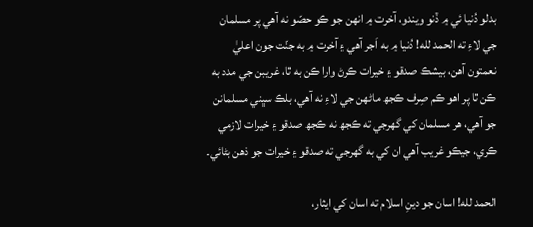بدلو دُنيا ئي ۾ ڏنو ويندو، آخرت ۾ انهن جو ڪو حصّو نه آهي پر مسلمان جي لاءِ ته الحمد لله! دُنيا ۾ به اَجر آهي ۽ آخرت ۾ به جنّت جون اعليٰ نعمتون آهن، بيشڪ صدقو ۽ خيرات ڪرڻ وارا ڪن به ٿا، غريبن جي مدد به ڪن ٿا پر اهو ڪم صِرف ڪجھ ماڻهن جي لاءِ نه آهي، بلڪ سڀني مسلمانن جو آهي، هر مسلمان کي گھرجي ته ڪجھ نه ڪجھ صدقو ۽ خيرات لازمي ڪري، جيڪو غريب آهي ان کي به گھرجي ته صدقو ۽ خيرات جو ذهن بڻائي۔

الحمد لله! اسان جو دينِ اسلام ته اسان کي ايثار،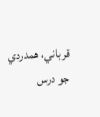قرباني، همدردي جو درس